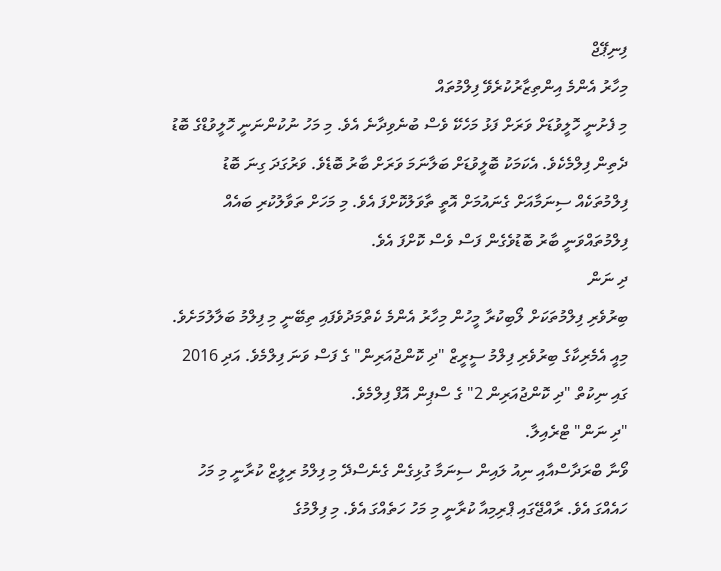ފިނިޕޭޖް
މިހާރު އެންމެ އިންތިޒާރުކުރެވޭ ފިލްމުތައް
މި ފެށުނީ ހޮލީވުޑަށް ވަރަށް ފަޅު މަހެކޭ ވެސް ބުނެވިދާނެ އެވެ. މި މަހު ނުކުންނަނީ ހޮލީވުޑްގެ ބޮޑު ދެތިން ފިލްމެކެވެ. އެކަމަކު ބޮލީވުޑަށް ބަލާނަމަ ވަރަށް ބާރު ބޮޑެވެ. ވަރުގަދަ ގިނަ ބޮޑު ފިލްމުތަކެއް ސިނަމާއަށް ގެނައުމަށް އޮތީ ތާވަލުކޮށްފަ އެވެ. މި މަހަށް ތަވާލުކުރި ބައެއް ފިލްމުތައްވަނީ ބާރު ބޮޑުވެގެން ފަސް ވެސް ކޮށްފަ އެވެ.
ދި ނަން
ބިރުވެރި ފިލްމުތަކަށް ލޯބިކުރާ މީހުން މިހާރު އެންމެ ކެތްމަދުވެފައި ތިބޭނީ މި ފިލްމު ބަލާލުމަށެވެ. މިއީ އެމެރިކާގެ ބިރުވެރި ފިލްމު ސީރީޒް "ދި ކޮންޖުއަރިން" ގެ ފަސް ވަނަ ފިލްމެވެ. އަދި 2016 ގައި ނިކުތް "ދި ކޮންޖުއަރިން 2" ގެ ސްޕިން އޮފް ފިލްމެވެ.
"ދި ނަން" ޓްރެއިލާ.
ވޯނާ ބްރަދާސްއާއި ނިއު ލައިން ސިނަމާ ގުޅިގެން ގެނެސްދޭ މި ފިލްމު ރިލީޒް ކުރާނީ މި މަހު ހައެއްގަ އެވެ. ރާއްޖޭގައި ޕްރިމިއާ ކުރާނީ މި މަހު ހަތެއްގަ އެވެ. މި ފިލްމުގެ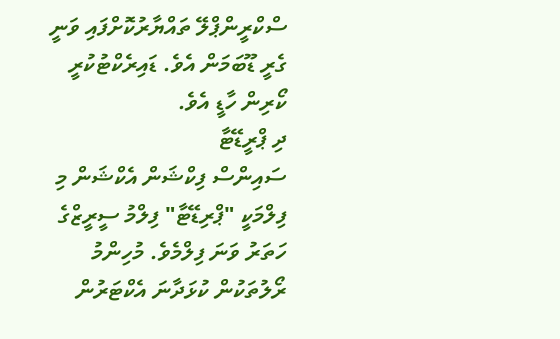ސްކްރީންޕްލޭ ތައްޔާރުކޮށްފައި ވަނީ ގެރީ ޑޫބަމަން އެވެ. ޑައިރެކްޓުކުރީ ކޯރިން ހާޑީ އެވެ.
ދި ޕްރީޑޭޓާ
ސައިންސް ފިކްޝަން އެކްޝަން މި ފިލްމަކީ "ޕްރިޑޭޓާ" ފިލްމު ސީރީޒްގެ ހަތަރު ވަނަ ފިލްމެވެ. މުހިންމު ރޯލުތަކުން ކުޅަދާނަ އެކްޓަރުން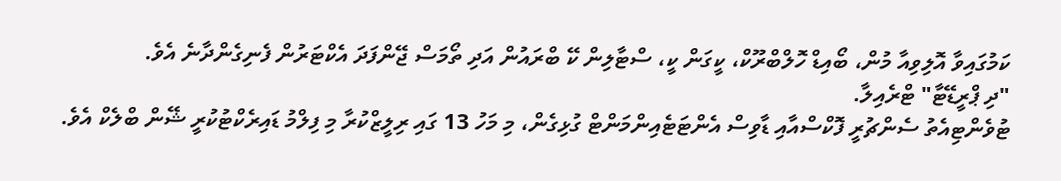ކަމުގައިވާ އޮލިވިއާ މުން، ބޯއިޑް ހޮލްބްރޫކް، ކީގަން ކީ، ސްޓާލިން ކޭ ބްރައުން އަދި ތޯމަސް ޖޭންފަދަ އެކްޓަރުން ފެނިގެންދާނެ އެވެ.
"ދި ޕްރީޑޭޓާ" ޓްރެއިލާ.
ޓުވެންޓިއެތު ސެންޗުރީ ފޮކްސްއާއި ޑާވިސް އެންޓަޓެއިންމަންޓް ގުޅިގެން، މި މަހު 13 ގައި ރިލީޒްކުރާ މި ފިލްމު ޑައިރެކްޓުކުރީ ޝޭން ބްލެކް އެވެ.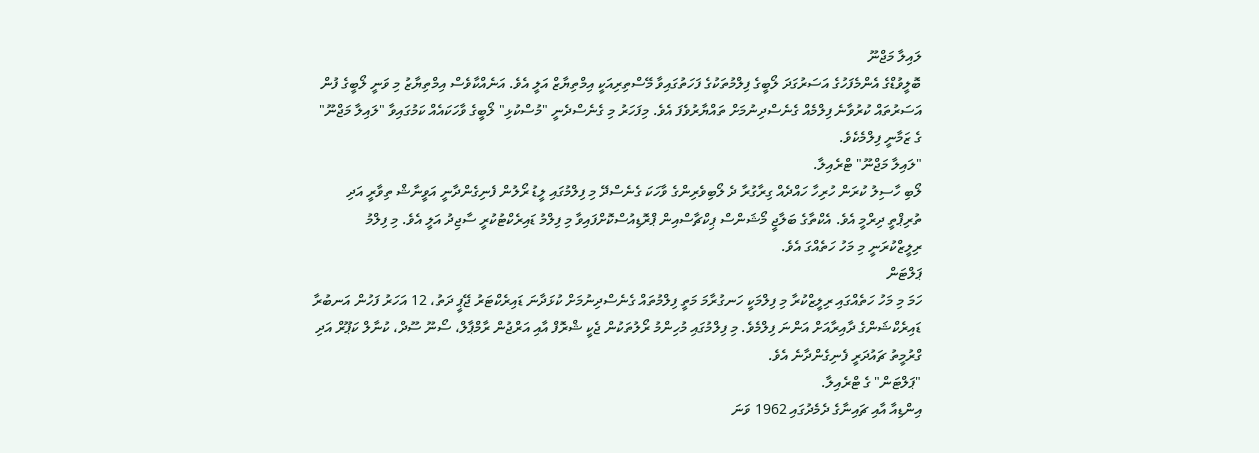ލައިލާ މަޖްނޫ
ބޮލީވުޑްގެ އެންމެފަހުގެ އަސަރުގަދަ ލޯބީގެ ފިލްމުތަކުގެ ފަހަތުގައިވާ މޭސްތިރިއަކީ އިމްތިޔާޒް އަލީ އެވެ. އަނެއްކާވެސް އިމްތިޔާޒު މި ވަނީ ލޯބީގެ ފުން އަސަރުތައް ކުރުވާނެ ފިލްމެއް ގެނެސްދިނުމަށް ތައްޔާރުވެފަ އެވެ. މިފަހަރު މި ގެނެސްދެނީ "މުސްކުޅި" ލޯބީގެ ވާހަކައެއް ކަމުގައިވާ "ލައިލާ މަޖްނޫ" ގެ ޒަމާނީ ފިލްމެކެވެ.
"ލައިލާ މަޖްނޫ" ޓްރެއިލާ.
ލޯބި ހާސިލު ކުރަން ހުރިހާ ހައްދެއް ގިރާގުރާ ދެ ލޯބިވެރިންގެ ވާހަކަ ގެނެސްދޭ މި ފިލްމުގައި ލީޑު ރޯލުން ފެނިގެންދާނީ އަވީނާޝް ތިވާރީ އަދި ތުރިޕްތީ ދިރްމީ އެވެ. އެކްތާގެ ބަލާޖީ މޯޝަންސް ޕިކްޗާސްއިން ޕްރޮޑިއުސްކޮށްފައިވާ މި ފިލްމު ޑައިރެކްޓުކުރީ ސާޖިދު އަލީ އެވެ. މި ފިލްމު ރިލީޒްކުރަނީ މި މަހު ހަތެއްގަ އެވެ.
ޕަލްޓަން
ހަމަ މި މަހު ހަތެއްގައި ރިލީޒްކުރާ މި ފިލްމަކީ ހަނގުރާމަ މަތީ ފިލްމުތައް ގެނެސްދިނުމަށް ކުޅަދާނަ ޑައިރެކްޓަރު ޖޭޕީ ދަތު، 12 އަހަރު ފަހުން އަނބުރާ ޑައިރެކްޝަންގެ ދާއިރާއަށް އަންނަ ފިލްމެވެ. މި ފިލްމުގައި މުހިންމު ރޯލުތަކުން ޖެކީ ޝްރޮފް އާއި އަރްޖުން ރާމްޕާލް، ސޯނޫ ސޫދް، ކުނާލް ކަޕޫރް އަދި ގްރުމީތު ޗައުދަރީ ފެނިގެންދާނެ އެވެ.
"ޕަލްޓަން" ގެ ޓްރެއިލާ.
އިންޑިއާ އާއި ޗައިނާގެ ދެމެދުގައި 1962 ވަނަ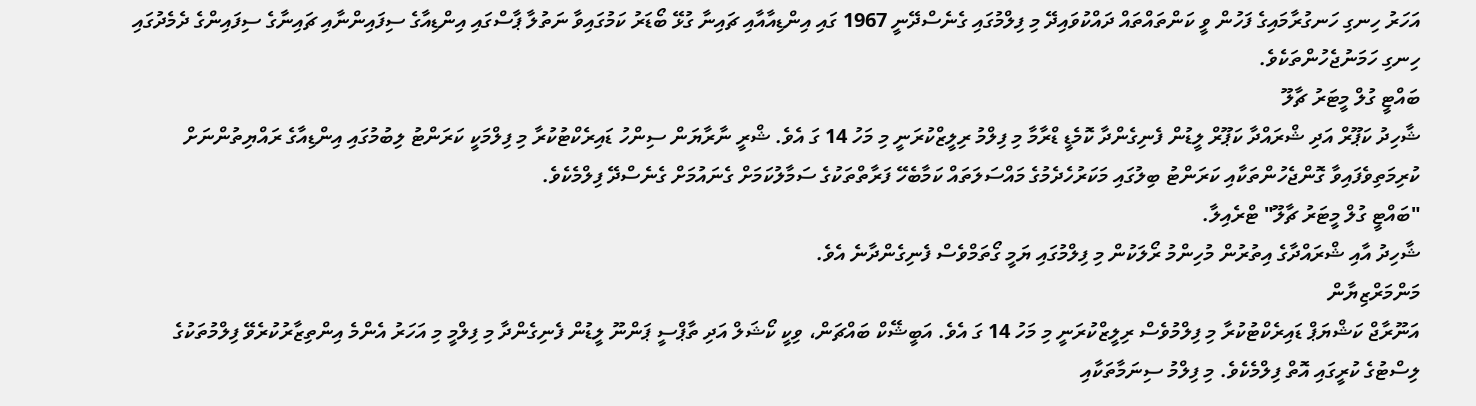އަހަރު ހިނގި ހަނގުރާމައިގެ ފަހުން ވީ ކަންތައްތައް ދައްކުވައިދޭ މި ފިލްމުގައި ގެނެސްދޭނީ 1967 ގައި އިންޑިއާއާއި ޗައިނާ ގުޅޭ ބޯޑަރު ކަމުގައިވާ ނަތުލާ ޕާސްގައި އިންޑިއާގެ ސިފައިންނާއި ޗައިނާގެ ސިފައިންގެ ދެމެދުގައި ހިނގި ހަމަނުޖެހުންތަކެވެ.
ބައްޓީ ގުލް މީޓަރު ޗާލޫ
ޝާހިދު ކަޕޫރް އަދި ޝްރައްދާ ކަޕޫރް ލީޑުން ފެނިގެންދާ ކޮމެޑީ ޑްރާމާ މި ފިލްމު ރިލީޒްކުރަނީ މި މަހު 14 ގަ އެވެ. ޝްރީ ނާރާޔަން ސިންހު ޑައިރެކްޓުކުރާ މި ފިލްމަކީ ކަރަންޓު ލިބުމުގައި އިންޑިއާގެ ރައްޔިތުންނަށް ކުރިމަތިވެފައިވާ ގޮންޖެހުންތަކާއި ކަރަންޓު ބިލުގައި މަކަރުހެދެމުގެ މައްސަލަތައް ކަމާބެހޭ ފަރާތްތަކުގެ ސަމާލުކަމަށް ގެނައުމަށް ގެނެސްދޭ ފިލްމެކެވެ.
"ބައްޓީ ގުލް މީޓަރު ޗާލޫ" ޓްރެއިލާ.
ޝާހިދު އާއި ޝްރައްދާގެ އިތުރުން މުހިންމު ރޯލަކުން މި ފިލްމުގައި ޔަމީ ގޯތަމްވެސް ފެނިގެންދާނެ އެވެ.
މަންމަރްޒިޔާން
އަނޫރާޖް ކަޝްޔަޕް ޑައިރެކްޓުކުރާ މި ފިލްމުވެސް ރިލީޒްކުރަނީ މި މަހު 14 ގަ އެވެ. އަބީޝޭކް ބައްޗަން، ވިކީ ކޯޝަލް އަދި ތާޕްސީ ޕަންނޫ ލީޑުން ފެނިގެންދާ މި ފިލްމީ މި އަހަރު އެންމެ އިންތިޒާރުކުރެވޭ ފިލްމުތަކުގެ ލިސްޓުގެ ކުރީގައި އޮތް ފިލްމެކެވެ. މި ފިލްމު ސިނަމާތަކާއި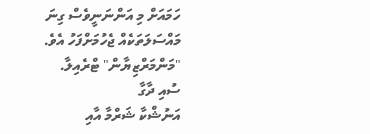ހަމައަށް މި އަންނަނީވެސް ގިނަ މައްސަލަތަކެއް ޖެހުމަށްފަހު އެވެ.
"މަންމަރްޒިޔާން" ޓްރެއިލާ.
ސުއި ދާގާ
އަނުޝްކާ ޝަރްމާ އާއި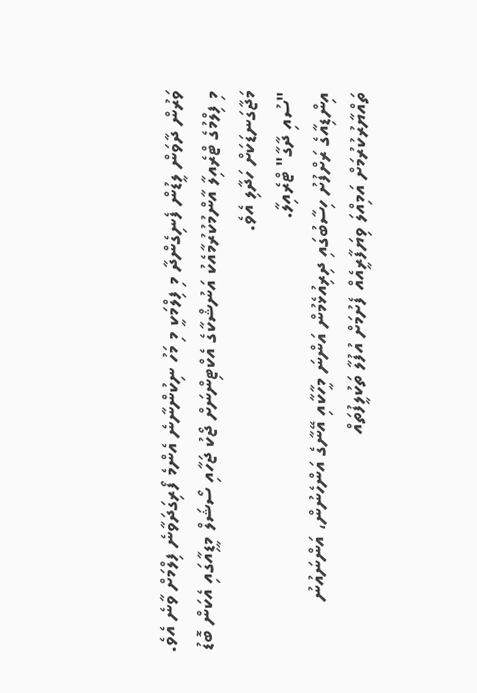ވަރުން ދާވަން ލީޑުން ފެނިގެންދާ މި ފިލްމަކީ މި މަހު ނިކުންނާނެ އެންމެ ފޯރިގަދަވާނެ ފިލްމަށް ވާނެ އެވެ. މި ފިލްމުގެ ޓްރެއިލާ އާންމުކުރުމާއެކު އަނުޝްކާގެ އެކްޓިންނަށް ޖޯކު ޖަހާއި ސޯޝަލް މީޑިއާގައި އެކަން ބޮޑު މަޖާގަނޑަކަށް ހަދާލި އެވެ.
"ސުއި ދާގާ" ޓްރެއިލާ.
އިންޑިއާގެ ރަށްފުށު ހިސާބުގައި ދިރިއުޅެމުން އަންނަ މީހާކާއި އޭނާގެ އަންހެނުން، އަންނައުނު ތައްޔާރުކުރުމަށް އަމިއްލަ ވިޔަފާރީއެއް ފެށުމަށް އުފުލާ ތަކުލީފުތައް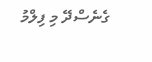ގެނެސްދޭ މި ފިލްމު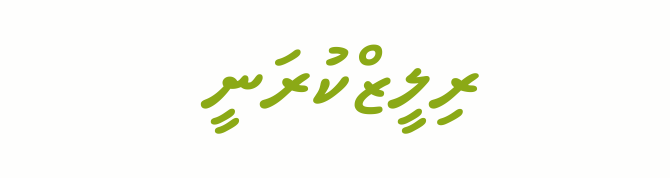ރިލީޒްކުރަނީ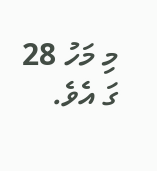މި މަހު 28 ގަ އެވެ.